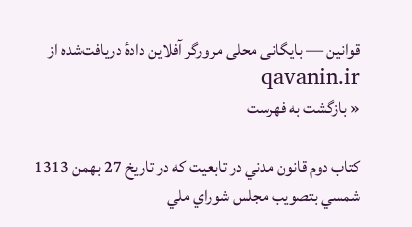قوانین — بایگانی محلی مرورگر آفلاین دادهٔ دریافت‌شده از qavanin.ir
« بازگشت به فهرست

كتاب دوم قانون مدني در تابعيت كه در تاريخ 27 بهمن 1313 شمسي بتصويب مجلس شوراي ملي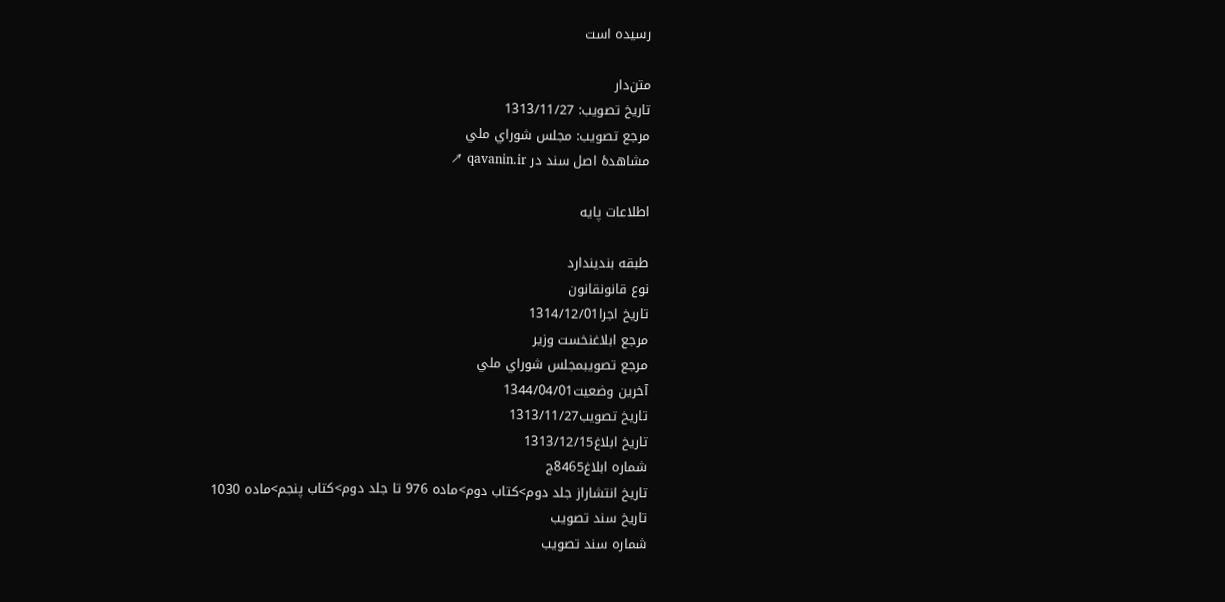رسيده است

متن‌دار
تاریخ تصویب: 1313/11/27
مرجع تصویب: مجلس شوراي ملي
مشاهدهٔ اصل سند در qavanin.ir ↗

اطلاعات پایه

طبقه بندیندارد
نوع قانونقانون
تاريخ اجرا1314/12/01
مرجع ابلاغنخست وزير
مرجع تصويبمجلس شوراي ملي
آخرین وضعیت1344/04/01
تاريخ تصويب1313/11/27
تاریخ ابلاغ1313/12/15
شماره ابلاغ8465ج
تاریخ انتشاراز جلد دوم>كتاب دوم>ماده 976 تا جلد دوم>كتاب پنجم>ماده 1030
تاریخ سند تصويب
شماره سند تصویب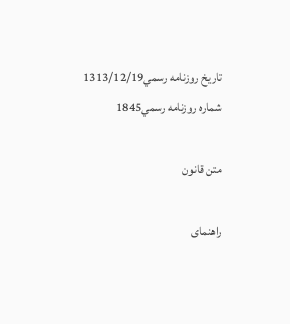تاریخ روزنامه رسمي1313/12/19
شماره روزنامه رسمي1845

متن قانون

راهنمای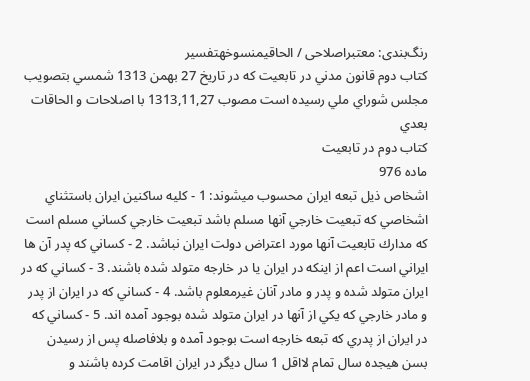رنگ‌بندی: معتبراصلاحی / الحاقیمنسوخهتفسیر
كتاب دوم قانون مدني در تابعيت كه در تاريخ 27 بهمن 1313 شمسي بتصويب مجلس شوراي ملي رسيده است مصوب 1313,11,27 با اصلاحات و الحاقات بعدي
كتاب دوم در تابعيت
ماده 976
اشخاص ذيل تبعه ايران محسوب ميشوند: 1 - كليه ساكنين ايران باستثناي اشخاصي كه تبعيت خارجي آنها مسلم باشد تبعيت خارجي كساني مسلم است كه مدارك تابعيت آنها مورد‌ اعتراض دولت ايران نباشد. 2 - كساني كه پدر آن ها ايراني است اعم از اينكه در ايران يا در خارجه متولد شده باشند. 3 - كساني كه در ايران متولد شده و پدر و مادر آنان غيرمعلوم باشد. 4 - كساني كه در ايران از پدر و مادر خارجي كه يكي از آنها در ايران متولد شده بوجود آمده‌ اند. 5 - كساني كه در ايران از پدري كه تبعه خارجه است بوجود آمده و بلافاصله پس از رسيدن بسن هيجده سال تمام لااقل 1 سال ديگر در ايران‌ اقامت كرده باشند و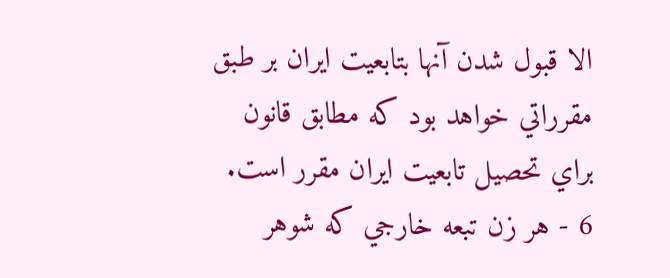الا قبول شدن آنها بتابعيت ايران بر طبق مقرراتي خواهد بود كه مطابق قانون براي تحصيل تابعيت ايران مقرر است. 6 - هر زن تبعه خارجي كه شوهر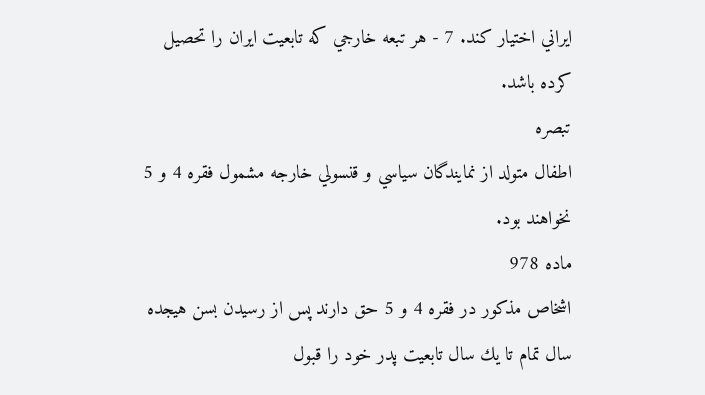ايراني اختيار كند. 7 - هر تبعه خارجي كه تابعيت ايران را تحصيل كرده باشد.
تبصره
اطفال متولد از نمايندگان سياسي و قنسولي خارجه مشمول فقره 4 و 5 نخواهند بود.
ماده 978
اشخاص مذكور در فقره 4 و 5 حق دارند پس از رسيدن بسن هيجده سال تمام تا يك سال تابعيت پدر خود را قبول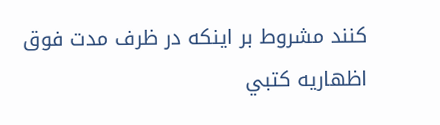كنند مشروط بر اينكه در ظرف مدت فوق اظهاريه كتبي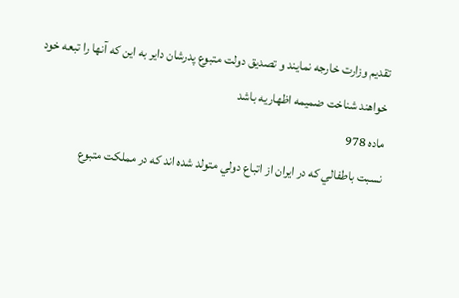تقديم وزارت خارجه نمايند و تصديق دولت متبوع پدرشان داير به اين كه آنها را تبعه خود خواهند شناخت ضميمه‌ اظهاريه باشد
ماده 978
نسبت باطفالي كه در ايران از اتباع دولي متولد شده‌ اند كه در مملكت متبوع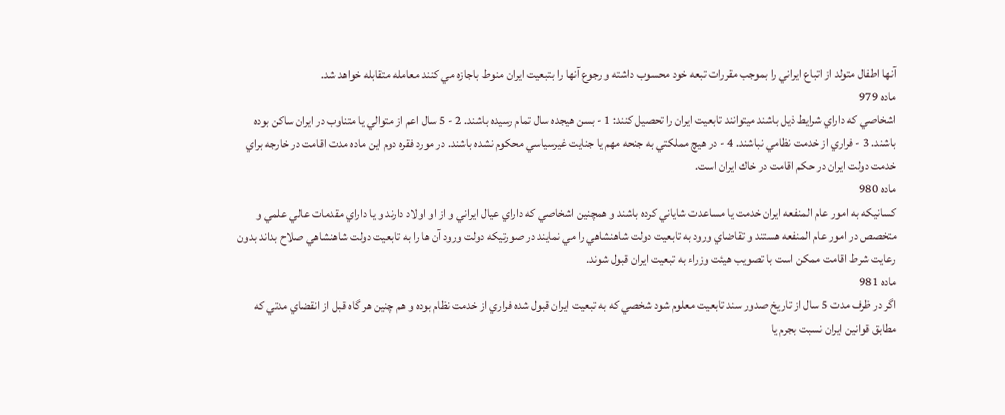آنها اطفال متولد از اتباع ايراني را بموجب مقررات تبعه ‌خود محسوب داشته و رجوع آنها را بتبعيت ايران منوط باجازه مي ‌كنند معامله متقابله خواهد شد.
ماده 979
اشخاصي كه داراي شرايط ذيل باشند ميتوانند تابعيت ايران را تحصيل كنند: 1 - بسن هيجده سال تمام رسيده باشند. 2 - 5 سال اعم از متوالي يا متناوب در ايران ساكن بوده باشند. 3 - فراري از خدمت نظامي نباشند. 4 - در هيچ مملكتي به جنحه مهم يا جنايت غيرسياسي محكوم نشده باشند. در مورد فقره دوم اين ماده مدت اقامت در خارجه براي خدمت دولت ايران در حكم اقامت در خاك ايران است.
ماده 980
كسانيكه به امور عام ‌المنفعه ايران خدمت يا مساعدت شاياني كرده باشند و همچنين اشخاصي كه داراي عيال ايراني و از او اولاد دارند ‌و يا داراي مقدمات عالي علمي و متخصص در امور عام ‌المنفعه هستند و تقاضاي ورود به تابعيت دولت شاهنشاهي را مي‌ نمايند در صورتيكه دولت ‌ورود آن ها را به تابعيت دولت شاهنشاهي صلاح بداند بدون رعايت شرط اقامت ممكن است با تصويب هيئت وزراء به تبعيت ايران قبول شوند.
ماده 981
اگر در ظرف مدت 5 سال از تاريخ صدور سند تابعيت معلوم شود شخصي كه به تبعيت ايران قبول شده فراري از خدمت نظام بوده و‌ هم چنين هر گاه قبل از انقضاي مدتي كه مطابق قوانين ايران نسبت بجرم يا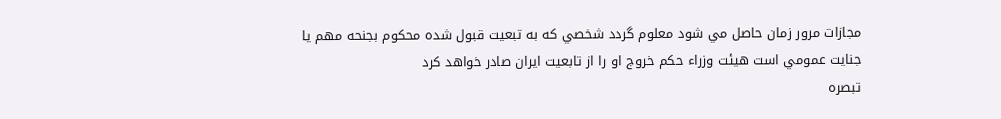مجازات مرور زمان حاصل مي ‌شود معلوم گردد شخصي كه به تبعيت قبول‌ شده محكوم بجنحه مهم يا جنايت عمومي است هيئت وزراء حكم خروج او را از تابعيت ايران صادر خواهد كرد
تبصره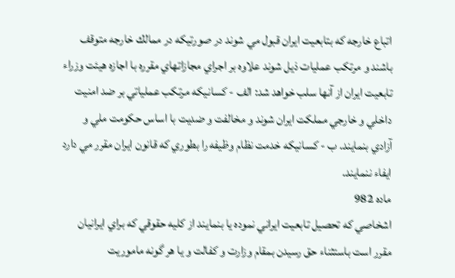اتباع خارجه كه بتابعيت ايران قبول مي ‌شوند در صورتيكه در ممالك خارجه متوقف باشند و مرتكب عمليات ذيل شوند علاوه بر‌ اجراي مجازاتهاي مقرره با اجازه هيئت وزراء تابعيت ايران از آنها سلب خواهد شد: الف - كسانيكه مرتكب عملياتي بر ضد امنيت داخلي و خارجي مملكت ايران شوند و مخالفت و ضديت با اساس حكومت ملي و آزادي بنمايند. ب - كسانيكه خدمت نظام وظيفه را بطوري كه قانون ايران مقرر مي ‌دارد ايفاء ننمايند.
ماده 982
اشخاصي كه تحصيل تابعيت ايراني نموده يا بنمايند از كليه حقوقي كه براي ايرانيان مقرر است باستثناء حق رسيدن بمقام وزارت و كفالت و يا هر گونه ماموريت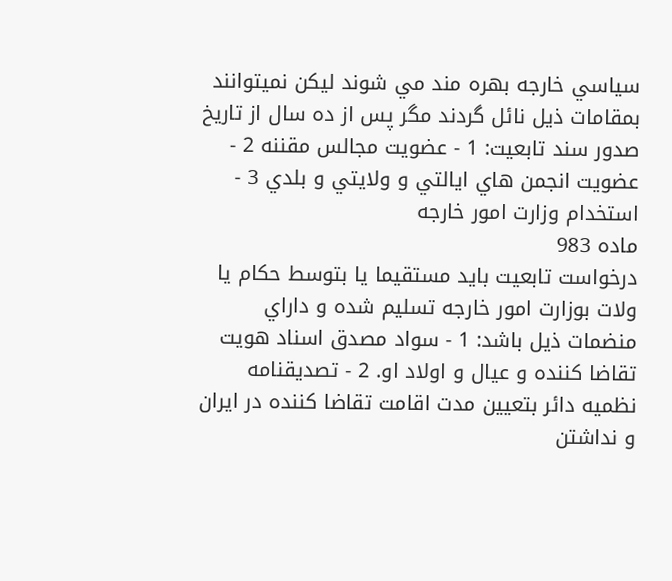سياسي خارجه بهره مند مي شوند ليكن نميتوانند بمقامات ذيل نائل گردند مگر پس از ده سال از تاريخ صدور سند تابعيت: 1 - عضويت مجالس مقننه 2 - عضويت انجمن هاي ايالتي و ولايتي و بلدي 3 - استخدام وزارت امور خارجه
ماده 983
درخواست تابعيت بايد مستقيما يا بتوسط حكام يا ولات بوزارت امور خارجه تسليم شده و داراي منضمات ذيل باشد: 1 - سواد مصدق اسناد هويت تقاضا كننده و عيال و اولاد او. 2 - تصديقنامه نظميه دائر بتعيين مدت اقامت تقاضا كننده در ايران و نداشتن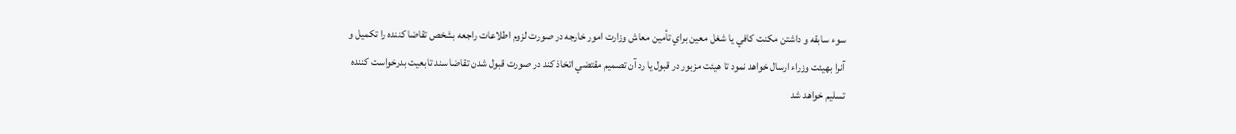سوء سابقه و داشتن مكنت كافي يا شغل معين براي تأمين معاش وزارت امور خارجه در صورت لزوم اطلاعات راجعه بشخص تقاضا كننده را تكميل و آنرا بهيئت وزراء ارسال خواهد نمود تا هيئت مزبور در قبول ‌يا رد آن تصميم مقتضي اتخاذ كند در صورت قبول شدن تقاضا سند تابعيت بدرخواست ‌كننده تسليم خواهد شد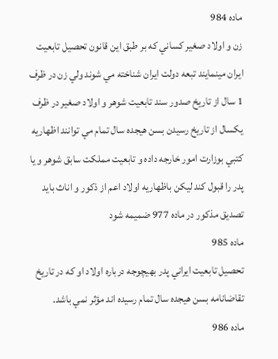ماده 984
زن و اولاد صغير كساني كه بر طبق اين قانون تحصيل تابعيت ايران مينمايند تبعه دولت ايران شناخته مي ‌شوند ولي زن در ظرف 1 سال از تاريخ صدور سند تابعيت شوهر و اولاد صغير در ظرف يكسال از تاريخ رسيدن بسن هيجده سال تمام مي‌ توانند اظهاريه كتبي بوزارت امور‌ خارجه داده و تابعيت مملكت سابق شوهر و يا پدر را قبول كند ليكن باظهاريه اولاد اعم از ذكور و اناث بايد تصديق مذكور در ماده 977 ضميمه شود
ماده 985
تحصيل تابعيت ايراني پدر بهيچوجه درباره اولاد او كه در تاريخ تقاضانامه بسن هيجده سال تمام رسيده‌ اند مؤثر نمي ‌باشد.
ماده 986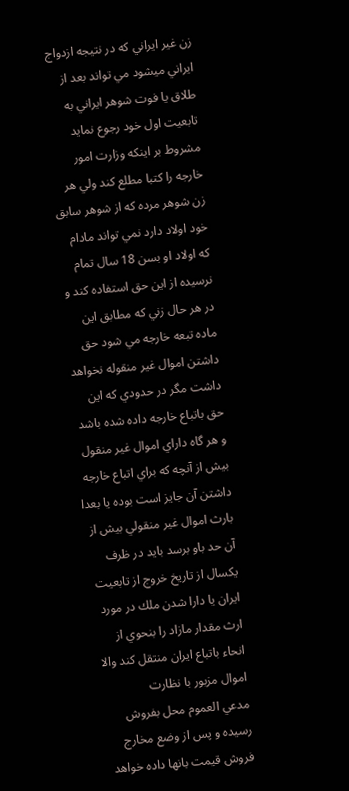زن غير ايراني كه در نتيجه ازدواج ايراني ميشود مي ‌تواند بعد از طلاق يا فوت شوهر ايراني به تابعيت اول خود رجوع نمايد مشروط بر‌ اينكه وزارت امور خارجه را كتبا مطلع كند ولي هر زن شوهر مرده كه از شوهر سابق خود اولاد دارد نمي‌ تواند مادام كه اولاد او بسن 18 سال تمام‌ نرسيده از اين حق استفاده كند و در هر حال زني كه مطابق اين ماده تبعه خارجه مي‌ شود حق داشتن اموال غير منقوله نخواهد داشت مگر در حدودي كه ‌اين حق باتباع خارجه داده شده باشد و هر گاه داراي اموال غير منقول بيش از آنچه كه براي اتباع خارجه داشتن آن جايز است بوده يا بعدا بارث‌ اموال غير منقولي بيش از آن حد باو برسد بايد در ظرف يكسال از تاريخ خروج از تابعيت ايران يا دارا شدن ملك در مورد ارث مقدار مازاد را بنحوي از انحاء باتباع ايران منتقل كند والا اموال مزبور با نظارت مدعي ‌العموم محل بفروش رسيده و پس از وضع مخارج فروش قيمت بانها داده‌ خواهد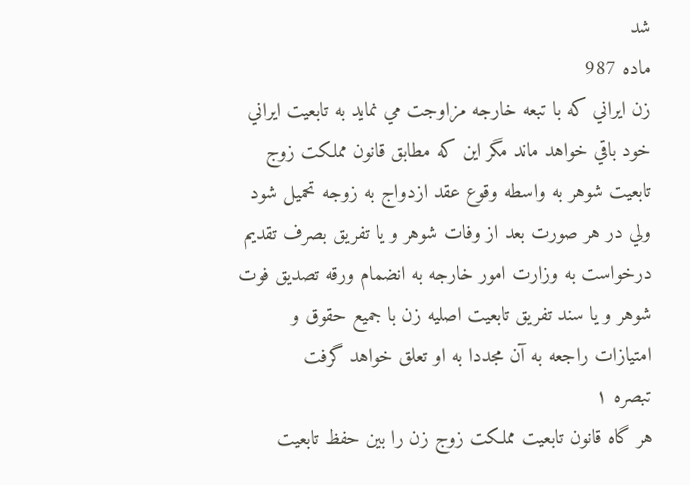شد
ماده 987
زن ايراني كه با تبعه خارجه مزاوجت مي نمايد به تابعيت ايراني خود باقي خواهد ماند مگر اين كه مطابق قانون مملكت زوج تابعيت شوهر به واسطه وقوع عقد ازدواج به زوجه تحميل شود ولي در هر صورت بعد از وفات شوهر و يا تفريق بصرف تقديم درخواست به وزارت امور خارجه به انضمام ورقه تصديق فوت شوهر و يا سند تفريق تابعيت اصليه زن با جميع حقوق و امتيازات راجعه به آن مجددا به او تعلق خواهد گرفت
تبصره ۱
هر گاه قانون تابعيت مملكت زوج زن را بين حفظ تابعيت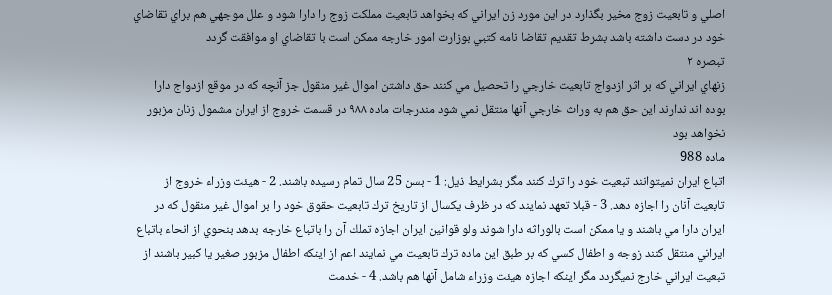اصلي و تابعيت زوج مخير بگذارد در اين مورد زن ايراني كه بخواهد تابعيت مملكت زوج را دارا شود و علل موجهي هم براي تقاضاي خود در دست داشته باشد بشرط تقديم تقاضا نامه كتبي بوزارت امور خارجه ممكن است با تقاضاي او موافقت گردد
تبصره ۲
زنهاي ايراني كه بر اثر ازدواج تابعيت خارجي را تحصيل مي كنند حق داشتن اموال غير منقول جز آنچه كه در موقع ازدواج دارا بوده اند ندارند اين حق هم به وراث خارجي آنها منتقل نمي شود مندرجات ماده ۹۸۸ در قسمت خروج از ايران مشمول زنان مزبور نخواهد بود
ماده 988
اتباع ايران نميتوانند تبعيت خود را ترك كنند مگر بشرايط ذيل: 1 - بسن 25 سال تمام رسيده باشند. 2 - هيئت وزراء خروج از تابعيت آنان را اجازه دهد. 3 - قبلا تعهد نمايند كه در ظرف يكسال از تاريخ ترك تابعيت حقوق خود را بر اموال غير منقول كه در ايران دارا مي ‌باشند و يا ممكن است‌ بالوراثه دارا شوند ولو قوانين ايران اجازه تملك آن را باتباع خارجه بدهد بنحوي از انحاء باتباع ايراني منتقل كنند زوجه و اطفال كسي كه بر طبق‌ اين ماده ترك تابعيت مي‌ نمايند اعم از اينكه اطفال مزبور صغير يا كبير باشند از تبعيت ايراني خارج نميگردد مگر اينكه اجازه هيئت وزراء شامل آنها‌ هم باشد. 4 - خدمت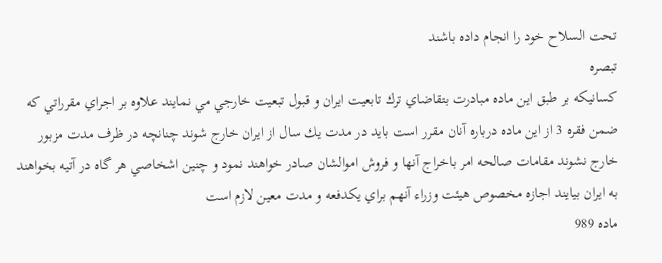تحت ‌السلاح خود را انجام داده باشند
تبصره
كسانيكه بر طبق اين ماده مبادرت بتقاضاي ترك تابعيت ايران و قبول تبعيت خارجي مي‌ نمايند علاوه بر اجراي مقرراتي كه ضمن فقره 3 از اين ماده درباره آنان مقرر است بايد در مدت يك سال از ايران خارج شوند چنانچه در ظرف مدت مزبور خارج نشوند مقامات صالحه امر باخراج‌ آنها و فروش اموالشان صادر خواهند نمود و چنين اشخاصي هر گاه در آتيه بخواهند به ايران بيايند اجازه مخصوص هيئت وزراء آنهم براي يكدفعه و ‌مدت معين لازم است
ماده 989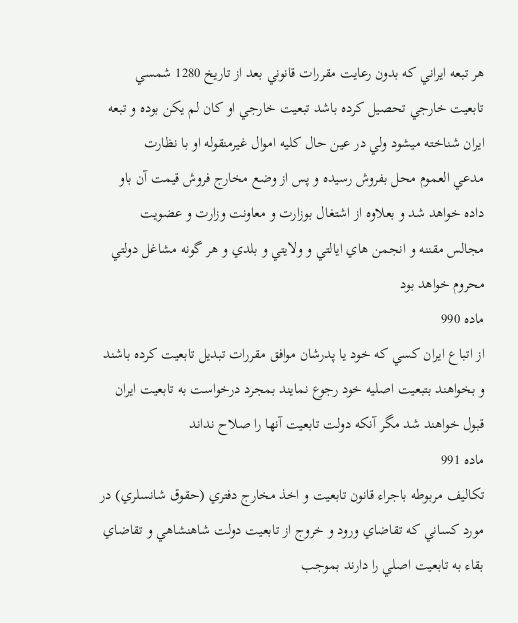هر تبعه ايراني كه بدون رعايت مقررات قانوني بعد از تاريخ 1280 شمسي تابعيت خارجي تحصيل كرده باشد تبعيت خارجي او‌ كان ‌لم ‌يكن بوده و تبعه ايران شناخته ميشود ولي در عين حال كليه اموال غيرمنقوله او با نظارت مدعي ‌العموم محل بفروش رسيده و پس از وضع‌ مخارج فروش قيمت آن باو داده خواهد شد و بعلاوه از اشتغال بوزارت و معاونت وزارت و عضويت مجالس مقننه و انجمن هاي ايالتي و ولايتي و ‌بلدي و هر گونه مشاغل دولتي محروم خواهد بود
ماده 990
از اتباع ايران كسي كه خود يا پدرشان موافق مقررات تبديل تابعيت كرده باشند و بخواهند بتبعيت اصليه خود رجوع نمايند بمجرد ‌درخواست به تابعيت ايران قبول خواهند شد مگر آنكه دولت تابعيت آنها را صلاح نداند
ماده 991
تكاليف مربوطه باجراء قانون تابعيت و اخذ مخارج دفتري (حقوق شانسلري) در مورد كساني كه تقاضاي ورود و خروج از تابعيت دولت شاهنشاهي و تقاضاي بقاء به تابعيت اصلي را دارند بموجب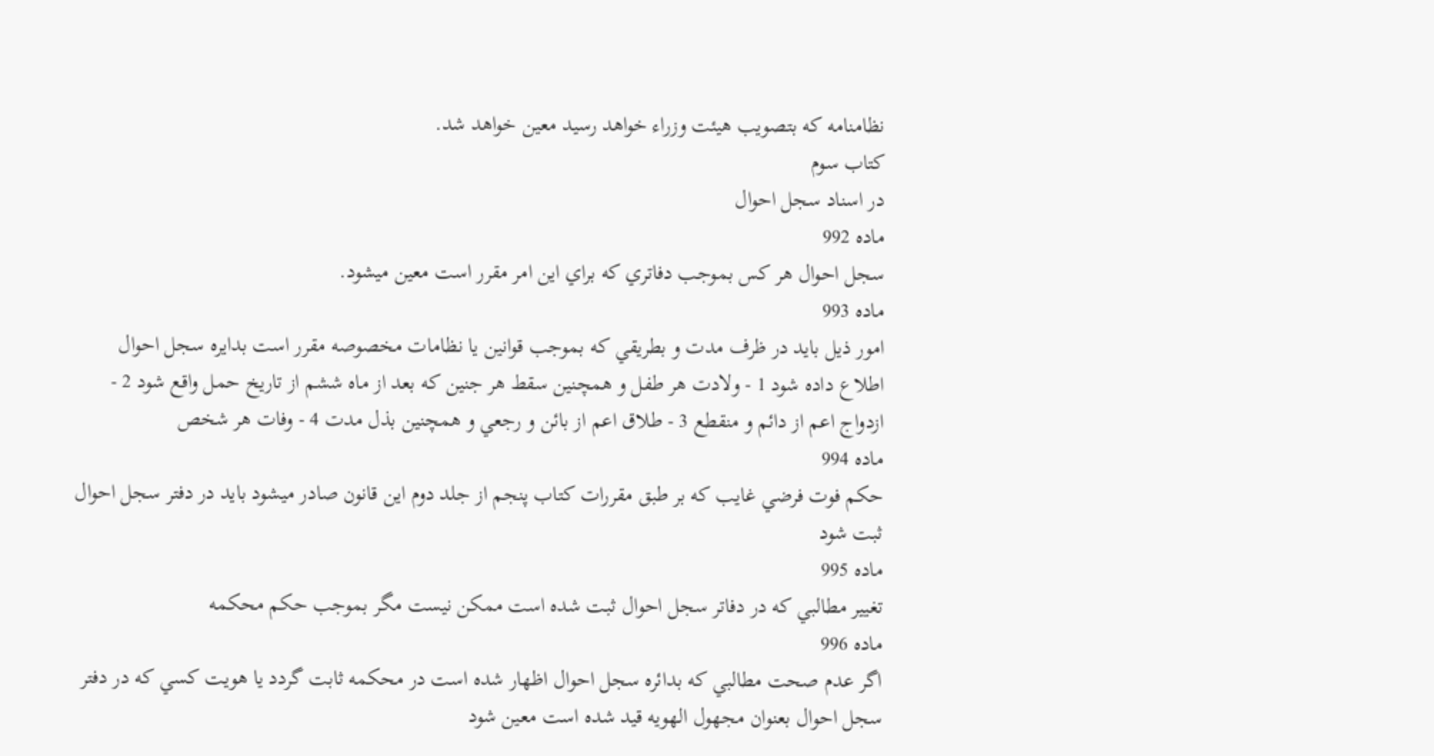نظامنامه كه بتصويب هيئت وزراء خواهد رسيد معين خواهد شد.
كتاب سوم
در اسناد سجل احوال
ماده 992
سجل احوال هر كس بموجب دفاتري كه براي اين امر مقرر است معين ميشود.
ماده 993
امور ذيل بايد در ظرف مدت و بطريقي كه بموجب قوانين يا نظامات مخصوصه مقرر است بدايره سجل احوال اطلاع داده شود 1 - ولادت هر طفل و همچنين سقط هر جنين كه بعد از ماه ششم از تاريخ حمل واقع شود 2 - ازدواج اعم از دائم و منقطع 3 - طلاق اعم از بائن و رجعي و همچنين بذل مدت 4 - وفات هر شخص
ماده 994
حكم فوت فرضي غايب كه بر طبق مقررات كتاب پنجم از جلد دوم اين قانون صادر ميشود بايد در دفتر سجل احوال ثبت شود
ماده 995
تغيير مطالبي كه در دفاتر سجل احوال ثبت شده است ممكن نيست مگر بموجب حكم محكمه
ماده 996
اگر عدم صحت مطالبي كه بدائره سجل احوال اظهار شده است در محكمه ثابت گردد يا هويت كسي كه در دفتر سجل احوال بعنوان ‌مجهول ‌الهويه قيد شده است معين شود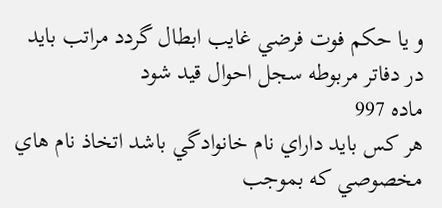و يا حكم فوت فرضي غايب ابطال گردد مراتب بايد در دفاتر مربوطه سجل احوال قيد شود
ماده 997
هر كس بايد داراي نام خانوادگي باشد اتخاذ نام هاي مخصوصي كه بموجب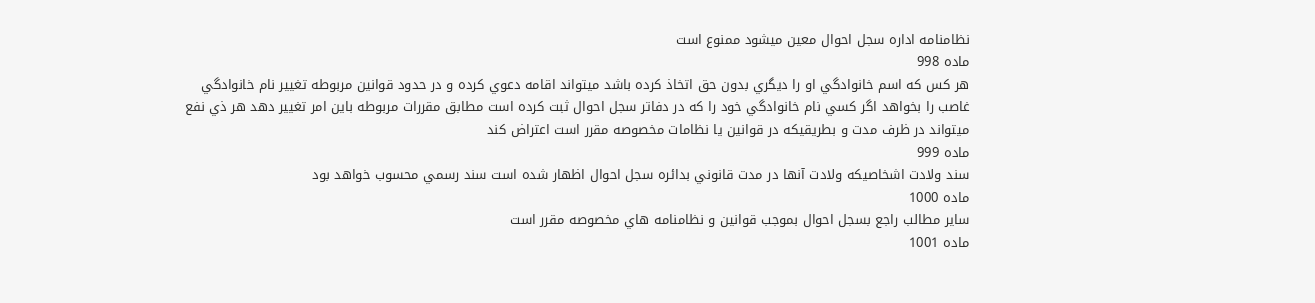نظامنامه اداره سجل احوال معين ميشود ممنوع است
ماده 998
هر كس كه اسم خانوادگي او را ديگري بدون حق اتخاذ كرده باشد ميتواند اقامه دعوي كرده و در حدود قوانين مربوطه تغيير نام‌ خانوادگي غاصب را بخواهد اگر كسي نام خانوادگي خود را كه در دفاتر سجل احوال ثبت كرده است مطابق مقررات مربوطه باين امر تغيير دهد هر ذي نفع ميتواند در ظرف مدت و ‌بطريقيكه در قوانين يا نظامات مخصوصه مقرر است اعتراض كند
ماده 999
سند ولادت اشخاصيكه ولادت آنها در مدت قانوني بدائره سجل احوال اظهار شده است سند رسمي محسوب خواهد بود
ماده 1000
ساير مطالب راجع بسجل احوال بموجب قوانين و نظامنامه‌ هاي مخصوصه مقرر است
ماده 1001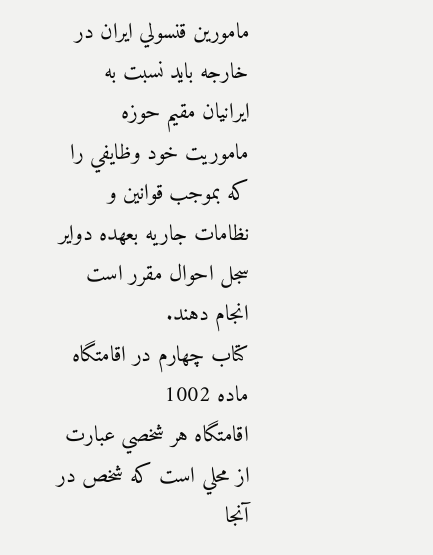مامورين قنسولي ايران در خارجه بايد نسبت به ايرانيان مقيم حوزه ماموريت خود وظايفي را كه بموجب قوانين و نظامات جاريه بعهده دواير سجل احوال مقرر است انجام دهند.
كتاب چهارم در اقامتگاه
ماده 1002
اقامتگاه هر شخصي عبارت از محلي است كه شخص در آنجا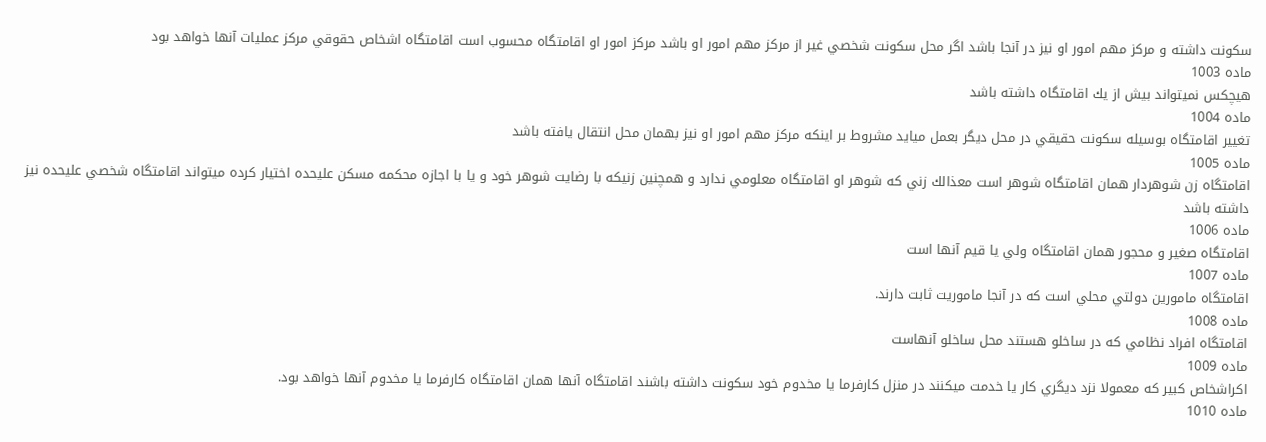سكونت داشته و مركز مهم امور او نيز در آنجا باشد اگر محل سكونت ‌شخصي غير از مركز مهم امور او باشد مركز امور او اقامتگاه محسوب است اقامتگاه اشخاص حقوقي مركز عمليات آنها خواهد بود
ماده 1003
هيچكس نميتواند بيش از يك اقامتگاه داشته باشد
ماده 1004
تغيير اقامتگاه بوسيله سكونت حقيقي در محل ديگر بعمل ميايد مشروط بر اينكه مركز مهم امور او نيز بهمان محل انتقال يافته ‌باشد
ماده 1005
اقامتگاه زن شوهردار همان اقامتگاه شوهر است معذالك زني كه شوهر او اقامتگاه معلومي ندارد و همچنين زنيكه با رضايت شوهر‌ خود و يا با اجازه محكمه مسكن عليحده اختيار كرده ميتواند اقامتگاه شخصي عليحده نيز داشته باشد
ماده 1006
اقامتگاه صغير و محجور همان اقامتگاه ولي يا قيم آنها است
ماده 1007
اقامتگاه مامورين دولتي محلي است كه در آنجا ماموريت ثابت دارند.
ماده 1008
اقامتگاه افراد نظامي كه در ساخلو هستند محل ساخلو آنهاست
ماده 1009
اكراشخاص كبير كه معمولا نزد ديگري كار يا خدمت ميكنند در منزل كارفرما يا مخدوم خود سكونت داشته باشند اقامتگاه آنها همان‌ اقامتگاه كارفرما يا مخدوم آنها خواهد بود.
ماده 1010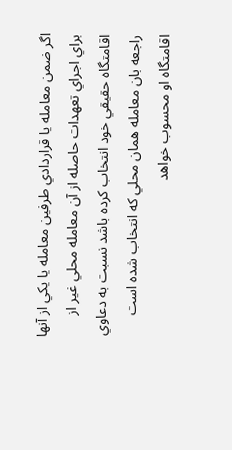اگر ضمن معامله يا قراردادي طرفين معامله يا يكي از آنها براي اجراي تعهدات حاصله از آن معامله محلي غير از اقامتگاه حقيقي خود ‌انتخاب كرده باشد نسبت به دعاوي راجعه بان معامله همان محلي كه انتخاب شده است اقامتگاه او محسوب خواهد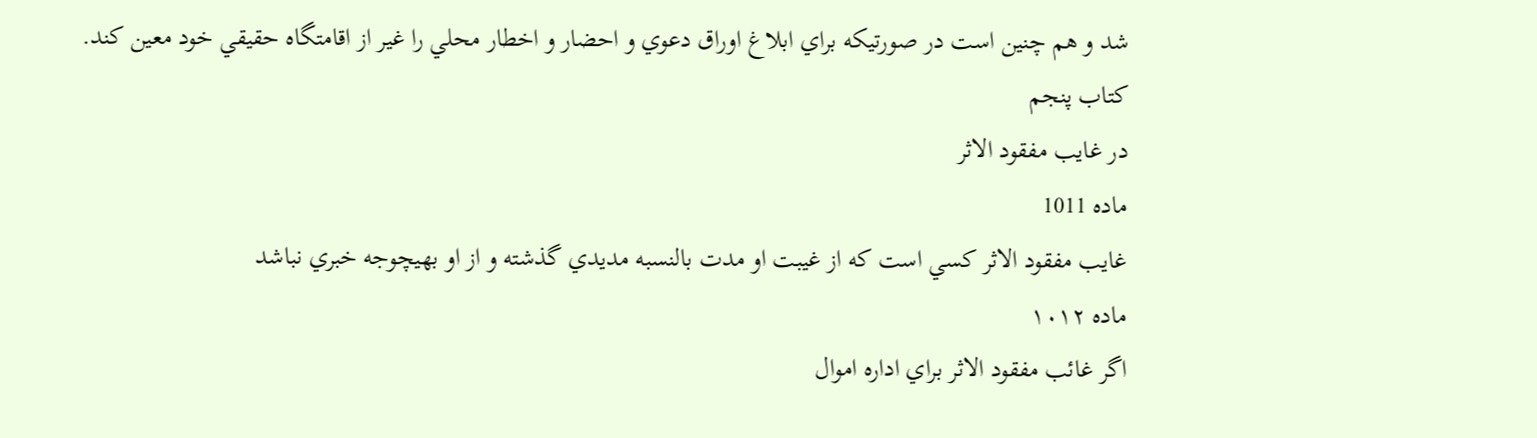شد و هم چنين است در صورتيكه براي ابلاغ اوراق دعوي و احضار و اخطار محلي را غير از اقامتگاه حقيقي خود معين كند.
كتاب پنجم
در غايب مفقود الاثر
ماده 1011
غايب مفقود الاثر كسي است كه از غيبت او مدت بالنسبه مديدي گذشته و از او بهيچوجه خبري نباشد
ماده ۱۰۱۲
اگر غائب مفقود الاثر براي اداره اموال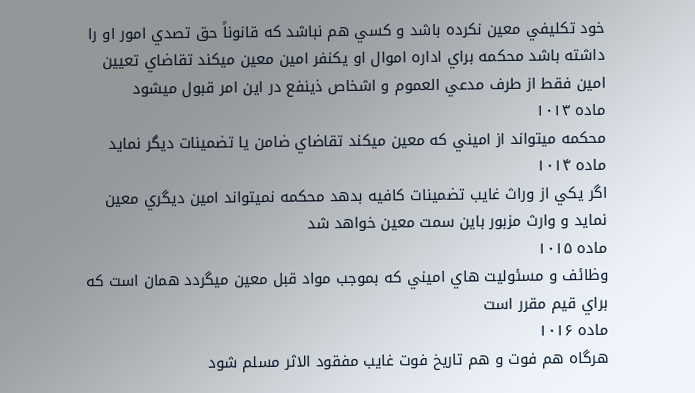خود تكليفي معين نكرده باشد و كسي هم نباشد كه قانوناً حق تصدي امور او را داشته باشد ‌محكمه براي اداره اموال او يكنفر امين معين ميكند تقاضاي تعيين امين فقط از طرف مدعي ‌العموم و اشخاص ذينفع در اين امر قبول ميشود
ماده ۱۰۱۳
محكمه ميتواند از اميني كه معين ميكند تقاضاي ضامن يا تضمينات ديگر نمايد
ماده ۱۰۱۴
اگر يكي از وراث غايب تضمينات كافيه بدهد محكمه نميتواند امين ديگري معين نمايد و وارث مزبور باين سمت معين خواهد شد
ماده ۱۰۱۵
وظائف و مسئوليت هاي اميني كه بموجب مواد قبل معين ميگردد همان است كه براي قيم مقرر است
ماده ۱۰۱۶
هرگاه هم فوت و هم تاريخ فوت غايب مفقود الاثر مسلم شود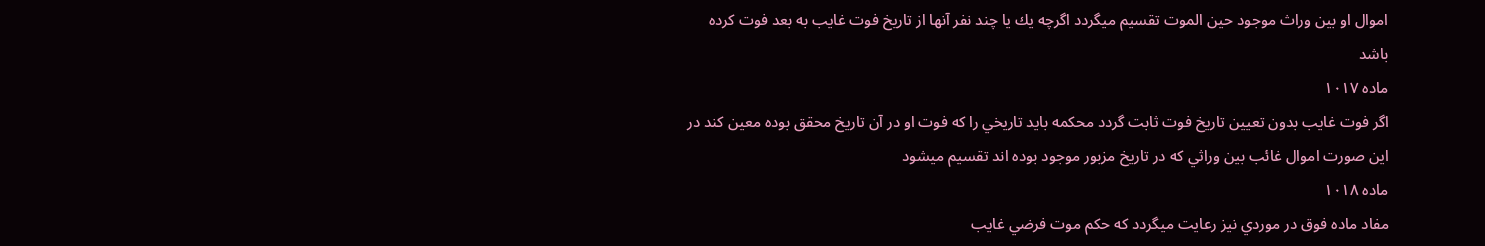اموال او بين وراث موجود حين ‌الموت تقسيم ميگردد اگرچه يك يا‌ چند نفر آنها از تاريخ فوت غايب به بعد فوت كرده باشد
ماده ۱۰۱۷
اگر فوت غايب بدون تعيين تاريخ فوت ثابت گردد محكمه بايد تاريخي را كه فوت او در آن تاريخ محقق بوده معين كند در اين صورت‌ اموال غائب بين وراثي كه در تاريخ مزبور موجود بوده‌ اند تقسيم ميشود
ماده ۱۰۱۸
مفاد ماده فوق در موردي نيز رعايت ميگردد كه حكم موت فرضي غايب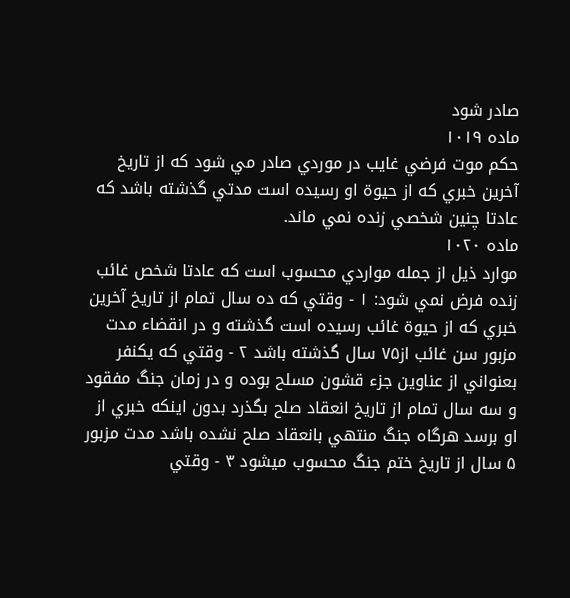صادر شود
ماده ۱۰۱۹
حكم موت فرضي غايب در موردي صادر مي ‌شود كه از تاريخ آخرين خبري كه از حيوة او رسيده است مدتي گذشته باشد كه عادتا‌ چنين شخصي زنده نمي‌ ماند.
ماده ۱۰۲۰
موارد ذيل از جمله مواردي محسوب است كه عادتا شخص غائب زنده فرض نمي ‌شود: ۱ - وقتي كه ده سال تمام از تاريخ آخرين خبري كه از حيوة غائب رسيده است گذشته و در انقضاء مدت مزبور سن غائب از۷۵ سال گذشته باشد ۲ - وقتي كه يكنفر بعنواني از عناوين جزء قشون مسلح بوده و در زمان جنگ مفقود و سه سال تمام از تاريخ انعقاد صلح بگذرد بدون اينكه‌ خبري از او برسد هرگاه جنگ منتهي بانعقاد صلح نشده باشد مدت مزبور ۵ سال از تاريخ ختم جنگ محسوب ميشود ۳ - وقتي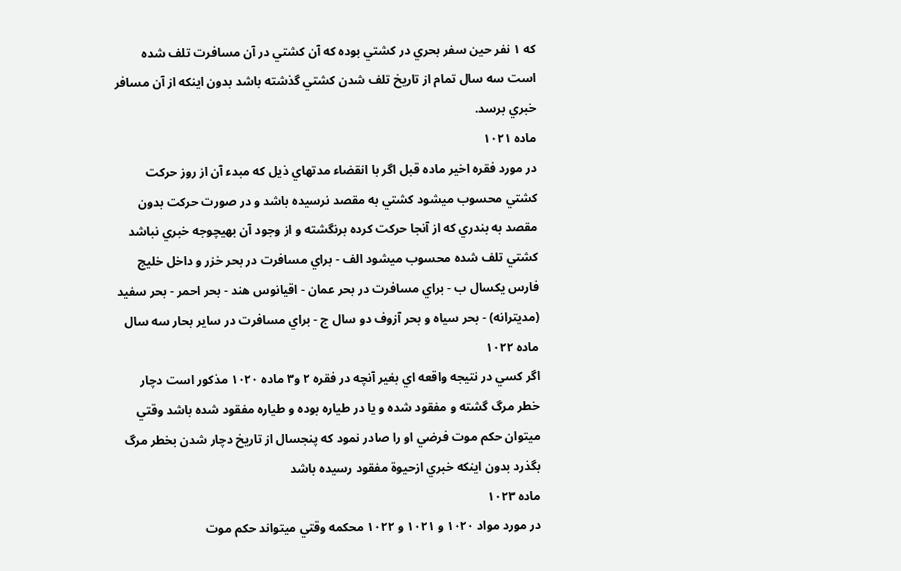كه ۱ نفر حين سفر بحري در كشتي بوده كه آن كشتي در آن مسافرت تلف شده است سه سال تمام از تاريخ تلف شدن كشتي گذشته ‌باشد بدون اينكه از آن مسافر خبري برسد.
ماده ۱۰۲۱
در مورد فقره اخير ماده قبل اگر با انقضاء مدتهاي ذيل كه مبدء آن از روز حركت كشتي محسوب ميشود كشتي به مقصد نرسيده باشد ‌و در صورت حركت بدون مقصد به بندري كه از آنجا حركت كرده برنگشته و از وجود آن بهيچوجه خبري نباشد كشتي تلف شده محسوب ‌ميشود الف - براي مسافرت در بحر خزر و داخل خليج فارس يكسال ب - براي مسافرت در بحر عمان - اقيانوس هند - بحر احمر - بحر سفيد (مديترانه) - بحر سياه و بحر آزوف دو سال ج - براي مسافرت در ساير بحار سه سال
ماده ۱۰۲۲
اگر كسي در نتيجه واقعه ‌اي بغير آنچه در فقره ۲ و۳ ماده ۱۰۲۰ مذكور است دچار خطر مرگ گشته و مفقود شده و يا در طياره بوده‌ و طياره مفقود شده باشد وقتي ميتوان حكم موت فرضي او را صادر نمود كه پنجسال از تاريخ دچار شدن بخطر مرگ بگذرد بدون اينكه خبري از‌حيوة مفقود رسيده باشد
ماده ۱۰۲۳
در مورد مواد ۱۰۲۰ و ۱۰۲۱ و ۱۰۲۲ محكمه وقتي ميتواند حكم موت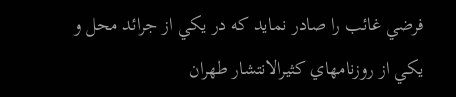فرضي غائب را صادر نمايد كه در يكي از جرائد محل و يكي ‌از روزنامهاي كثيرالانتشار طهران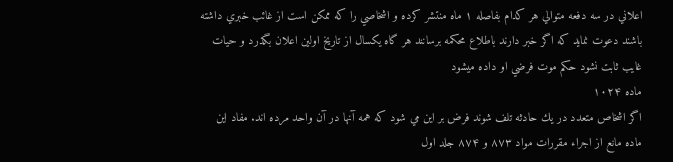اعلاني در سه دفعه متوالي هر كدام بفاصله ۱ ماه منتشر كرده و اشخاصي را كه ممكن است از غائب خبري داشته‌ باشند دعوت نمايد كه اگر خبر دارند باطلاع محكمه برسانند هر گاه يكسال از تاريخ اولين اعلان بگذرد و حيات غايب ثابت نشود حكم موت‌ فرضي او داده ميشود
ماده ۱۰۲۴
اگر اشخاص متعدد در يك حادثه تلف شوند فرض بر اين مي‌ شود كه همه آنها در آن واحد مرده‌ اند. مفاد اين ماده مانع از اجراء مقررات مواد ۸۷۳ و ۸۷۴ جلد اول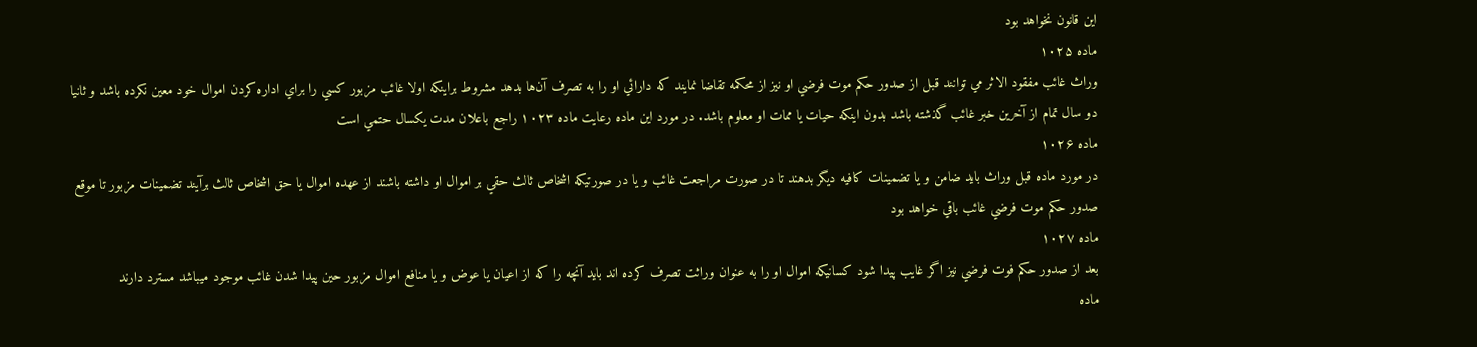اين قانون نخواهد بود
ماده ۱۰۲۵
وراث غائب مفقود الاثر مي توانند قبل از صدور حكم موت فرضي او نيز از محكمه تقاضا نمايند كه دارائي او را به تصرف آن‌ها بدهد ‌مشروط براينكه اولا غائب مزبور كسي را براي اداره كردن اموال خود معين نكرده باشد و ثانيا دو سال تمام از آخرين خبر غائب گذشته باشد بدون اينكه حيات يا ممات او معلوم باشد. در مورد اين ماده رعايت ماده ۱۰۲۳ راجع باعلان مدت يكسال حتمي است
ماده ۱۰۲۶
در مورد ماده قبل وراث بايد ضامن و يا تضمينات كافيه ديگر بدهند تا در صورت مراجعت غائب و يا در صورتيكه اشخاص ثالث‌ حقي بر اموال او داشته باشند از عهده اموال يا حق اشخاص ثالث برآيند تضمينات مزبور تا موقع صدور حكم موت فرضي غائب باقي خواهد بود
ماده ۱۰۲۷
بعد از صدور حكم فوت فرضي نيز اگر غايب پيدا شود كسانيكه اموال او را به عنوان وراثت تصرف كرده‌ اند بايد آنچه را كه از اعيان ‌يا عوض و يا منافع اموال مزبور حين پيدا شدن غائب موجود ميباشد مسترد دارند
ماده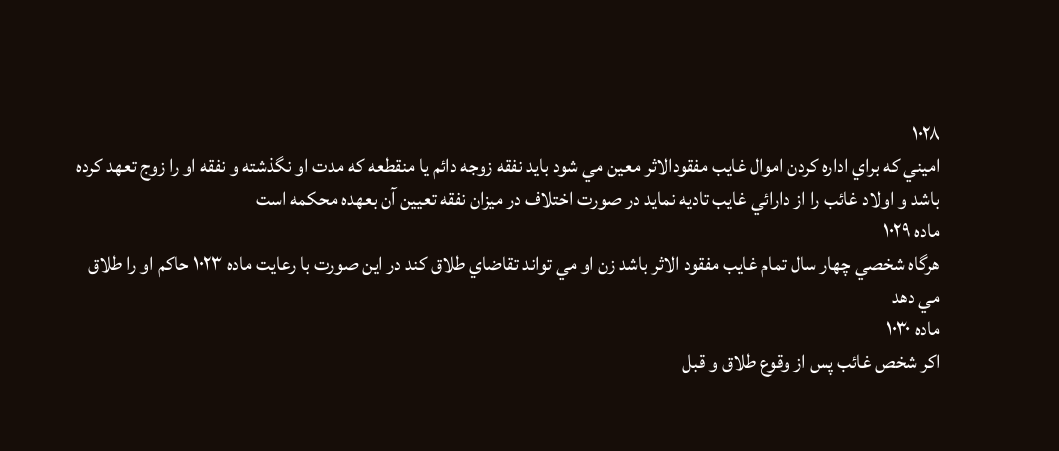۱۰۲۸
اميني كه براي اداره كردن اموال غايب مفقودالاثر معين مي‌ شود بايد نفقه زوجه دائم يا منقطعه كه مدت او نگذشته و نفقه او را زوج‌ تعهد كرده باشد و اولاد غائب را از دارائي غايب تاديه نمايد در صورت اختلاف در ميزان نفقه تعيين آن بعهده محكمه است
ماده ۱۰۲۹
هرگاه شخصي چهار سال تمام غايب مفقود الاثر باشد زن او مي تواند تقاضاي طلاق كند در اين صورت با رعايت ماده ۱۰۲۳ حاكم او‌ را طلاق مي‌ دهد
ماده ۱۰۳۰
اكر شخص غائب پس از وقوع طلاق و قبل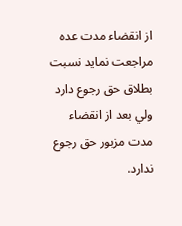از انقضاء مدت عده مراجعت نمايد نسبت بطلاق حق رجوع دارد ولي بعد از انقضاء مدت ‌مزبور حق رجوع ندارد.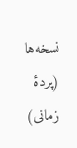نسخه‌ها (پردهٔ زمانی)